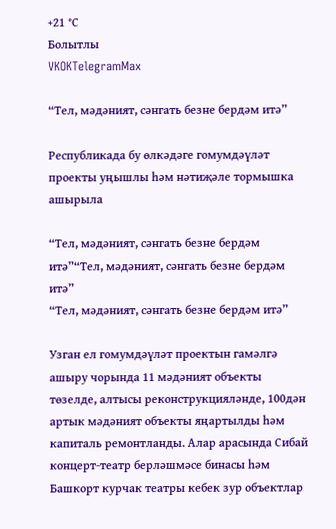+21 °С
Болытлы
VKOKTelegramMax

“Тел, мәдәният, сәнгать безне бердәм итә”

Республикада бу өлкәдәге гомумдәүләт проекты уңышлы һәм нәтиҗәле тормышка ашырыла

“Тел, мәдәният, сәнгать безне бердәм итә”“Тел, мәдәният, сәнгать безне бердәм итә”
“Тел, мәдәният, сәнгать безне бердәм итә”

Узган ел гомумдәүләт проектын гамәлгә ашыру чорында 11 мәдәният объекты төзелде, алтысы реконструкцияләнде, 100дән артык мәдәният объекты яңартылды һәм капиталь ремонтланды. Алар арасында Сибай концерт-театр берләшмәсе бинасы һәм Башкорт курчак театры кебек зур объектлар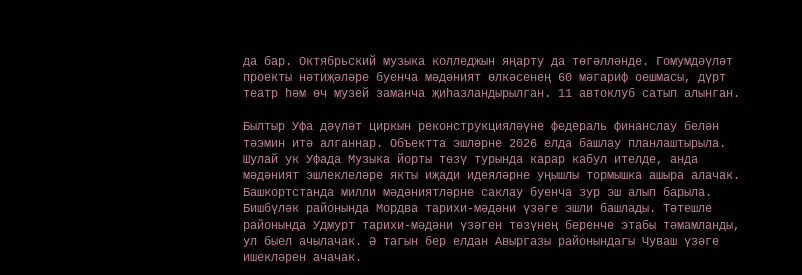да бар. Октябрьский музыка колледжын яңарту да төгәлләнде. Гомумдәүләт проекты нәтиҗәләре буенча мәдәният өлкәсенең 60 мәгариф оешмасы, дүрт театр һәм өч музей заманча җиһазландырылган. 11 автоклуб сатып алынган.

Былтыр Уфа дәүләт циркын реконструкцияләүне федераль финанслау белән тәэмин итә алганнар. Объектта эшләрне 2026 елда башлау планлаштырыла.
Шулай ук Уфада Музыка йорты төзү турында карар кабул ителде, анда мәдәният эшлеклеләре якты иҗади идеяләрне уңышлы тормышка ашыра алачак.
Башкортстанда милли мәдәниятләрне саклау буенча зур эш алып барыла. Бишбүләк районында Мордва тарихи-мәдәни үзәге эшли башлады. Тәтешле районында Удмурт тарихи-мәдәни үзәген төзүнең беренче этабы тәмамланды, ул быел ачылачак. Ә тагын бер елдан Авыргазы районындагы Чуваш үзәге ишекләрен ачачак.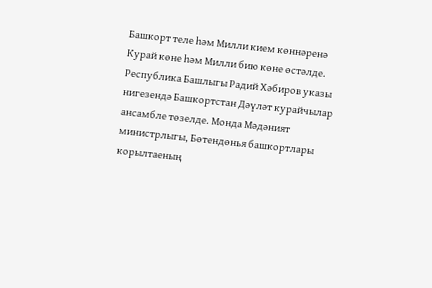Башкорт теле һәм Милли кием көннәренә Курай көне һәм Милли бию көне өстәлде.
Республика Башлыгы Радий Хәбиров указы нигезендә Башкортстан Дәүләт курайчылар ансамбле төзелде. Монда Мәдәният министрлыгы, Бөтендөнья башкортлары корылтаеның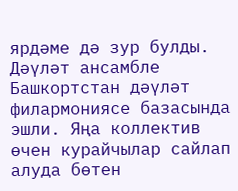ярдәме дә зур булды. Дәүләт ансамбле Башкортстан дәүләт филармониясе базасында эшли. Яңа коллектив өчен курайчылар сайлап алуда бөтен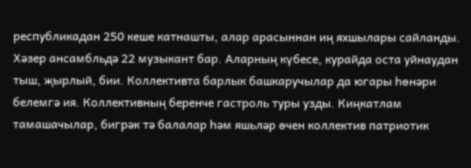республикадан 250 кеше катнашты, алар арасыннан иң яхшылары сайланды. Хәзер ансамбльдә 22 музыкант бар. Аларның күбесе, курайда оста уйнаудан тыш, җырлый, бии. Коллективта барлык башкаручылар да югары һөнәри белемгә ия. Коллективның беренче гастроль туры узды. Киңкатлам тамашачылар, бигрәк тә балалар һәм яшьләр өчен коллектив патриотик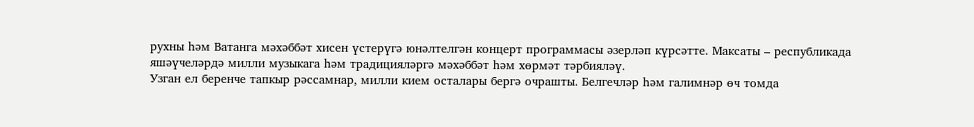рухны һәм Ватанга мәхәббәт хисен үстерүгә юнәлтелгән концерт программасы әзерләп күрсәтте. Максаты – республикада яшәүчеләрдә милли музыкага һәм традицияләргә мәхәббәт һәм хөрмәт тәрбияләү.
Узган ел беренче тапкыр рәссамнар, милли кием осталары бергә очрашты. Белгечләр һәм галимнәр өч томда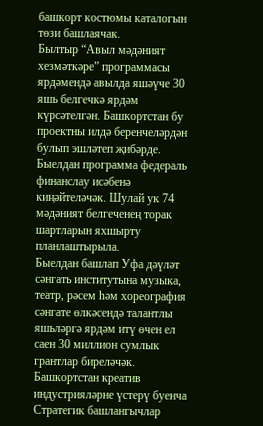башкорт костюмы каталогын төзи башлаячак.
Былтыр “Авыл мәдәният хезмәткәре” программасы ярдәмендә авылда яшәүче 30 яшь белгечкә ярдәм күрсәтелгән. Башкортстан бу проектны илдә беренчеләрдән булып эшләтеп җибәрде. Быелдан программа федераль финанслау исәбенә киңәйтеләчәк. Шулай ук 74 мәдәният белгеченең торак шартларын яхшырту планлаштырыла.
Быелдан башлап Уфа дәүләт сәнгать институтына музыка, театр, рәсем һәм хореография сәнгате өлкәсендә талантлы яшьләргә ярдәм итү өчен ел саен 30 миллион сумлык грантлар биреләчәк.
Башкортстан креатив индустрияләрне үстерү буенча Стратегик башлангычлар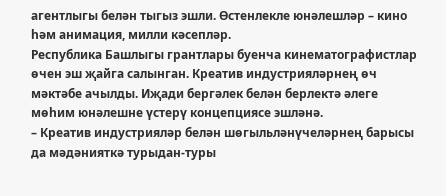агентлыгы белән тыгыз эшли. Өстенлекле юнәлешләр – кино һәм анимация, милли кәсепләр.
Республика Башлыгы грантлары буенча кинематографистлар өчен эш җайга салынган. Креатив индустрияләрнең өч мәктәбе ачылды. Иҗади бергәлек белән берлектә әлеге мөһим юнәлешне үстерү концепциясе эшләнә.
– Креатив индустрияләр белән шөгыльләнүчеләрнең барысы да мәдәнияткә турыдан-туры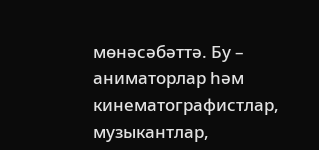мөнәсәбәттә. Бу – аниматорлар һәм кинематографистлар, музыкантлар,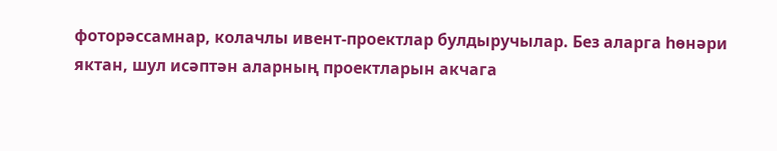фоторәссамнар, колачлы ивент-проектлар булдыручылар. Без аларга һөнәри яктан, шул исәптән аларның проектларын акчага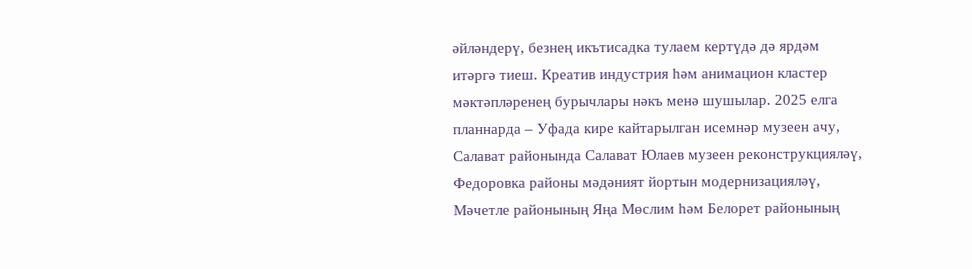әйләндерү, безнең икътисадка тулаем кертүдә дә ярдәм итәргә тиеш. Креатив индустрия һәм анимацион кластер мәктәпләренең бурычлары нәкъ менә шушылар. 2025 елга планнарда – Уфада кире кайтарылган исемнәр музеен ачу, Салават районында Салават Юлаев музеен реконструкцияләү, Федоровка районы мәдәният йортын модернизацияләү, Мәчетле районының Яңа Мөслим һәм Белорет районының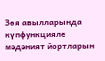Зөя авылларында күпфункцияле мәдәният йортларын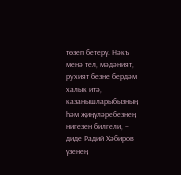төзеп бетерү. Нәкъ менә тел, мәдәният, рухият безне бердәм халык итә, казанышларыбызның һәм җиңүләребезнең нигезен билгели, – диде Радий Хәбиров үзенең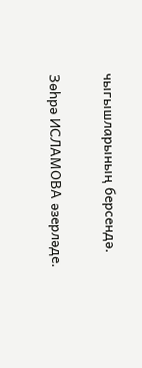чыгышларының берсендә.

Зөһрә ИСЛАМОВА әзерләде.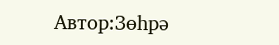Автор:Зөһрә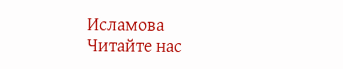Исламова
Читайте нас